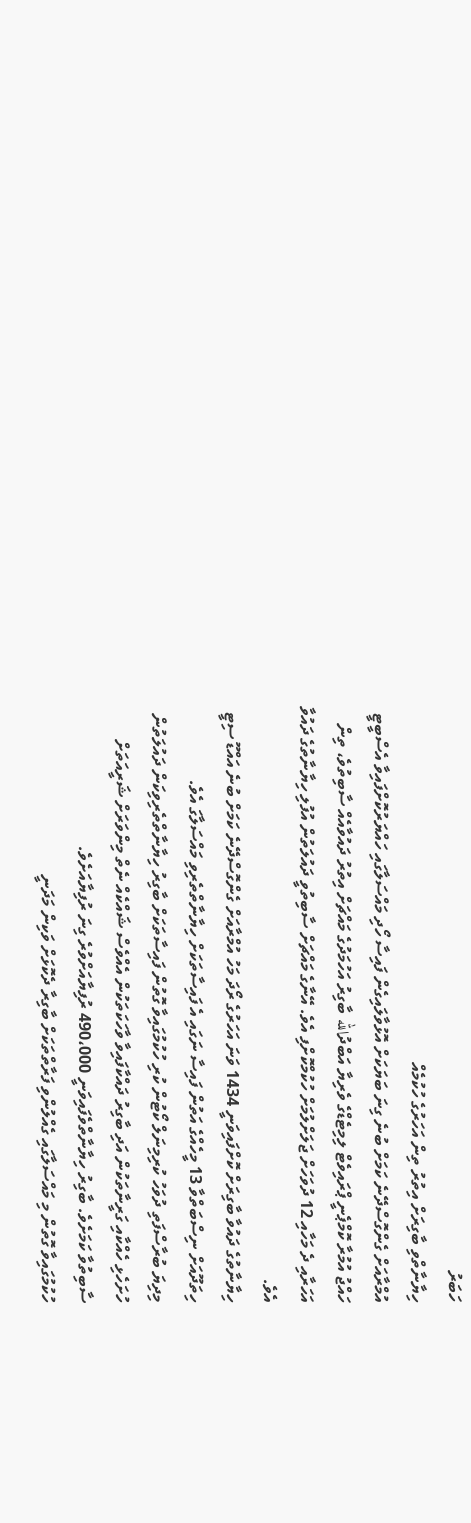ހަބަރު
ހިޔާނާތްވި ބާގިރަށް އިތުރު ތިން އަހަރުގެ ހުކުމެއް
އުމްރާއަށް ގެންގޮސްދޭނެ ކަމަށް ބުނެ ގިނަ ބަޔަކަށް އޮޅުވާލައިގެން ފައިސާ ހޯދި މައްސަލާގައި ހައްޔަރުކޮށްފައިވާ އެސްބީޓީ ހައްޖު އުމުރާ ކޮމްޕެނީ ޕްރައިވެޓް ލިމިޓެޑްގެ ވެރިޔާ އަބްދުالله ބާގިރު އަހުމަދުގެ މައްޗަށް އިތުރު ދައުވާއެއް ސާބިތުވެ، ތިން އަހަރާއި ދެ މަހާއި 12 ދުވަހަށް ޖަލަށްލުމަށް ހުކުމްކޮށްފި އެވެ. އޭނާގެ މައްޗަށް ސާބިތުވީ ދައުލަތުން އުފުލި ހިޔާނާތުގެ ދައުވާ އެވެ.
ހިޔާނާތުގެ ދައުވާ ބާގިރަށް ކޮށްފައިވަނީ 1434 ވަނަ އަހަރުގެ ރޯދަ މަހު އުމްރާއަށް ގެންގޮސްދޭނެ ކަމަށް ބުނެ އައްޑޫ ސިޓީ ހިތަދޫއަށް ނިސްބަތްވާ 13 މީހެއްގެ އަތުން ފައިސާ ނަގައި އެ ފައިސާތަކަށް ހިޔާނާތްތެރިވި މައްސަލާގަ އެވެ.
މިދިޔަ ބުރާސްފަތި ދުވަހު ކުރިމިނަލް ކޯޓުން ކުރި ހުކުމުގައިވާ ގޮތުން ފައިސާތަކަށް ބާގިރު ހިޔާނާތްތެރިވިކަން ދައުލަތުން ހުށަހެޅި ހެއްކާއި ގަރީނާތަކުން އަދި ބާގިރު ދައްކާފައިވާ ވާހަކަތަކުން އެއްވެސް ޝައްކެއް ނެތް މިންވަރަށް ޝަރީއަތަށް ސާބިތުވާ ކަމަށެވެ. ބާގިރު ހިޔާނާތްވެފައިވަނީ 490،000 ރުފިޔާއަށްވުރެ ގިނަ ރުފިޔާއަށެވެ.
ހުކުމުގައިވާ ގޮތުން މި މައްސަލާގައި ގެއްލުންވި ފަރާތްތަކަށް ބާގިރާ ދެކޮޅަށް ވަކިން މަދަނީ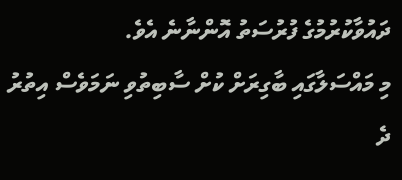ދައުވާކުރުމުގެ ފުރުސަތު އޮންނާނެ އެވެ.
މި މައްސަލާގައި ބާގިރަށް ކުށް ސާބިތުވި ނަމަވެސް އިތުރު ދެ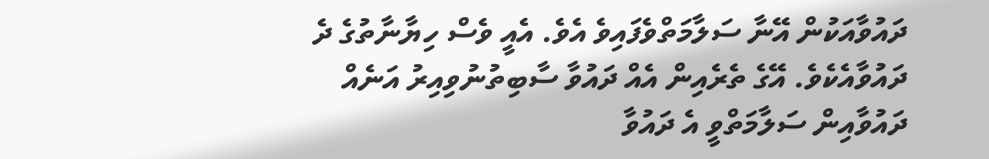ދައުވާއަކުން އޭނާ ސަލާމަތްވެފައިވެ އެވެ. އެއީ ވެސް ހިޔާނާތުގެ ދެ ދައުވާއެކެވެ. އޭގެ ތެރެއިން އެއް ދައުވާ ސާބިތުނުވިއިރު އަނެއް ދައުވާއިން ސަލާމަތްވީ އެ ދައުވާ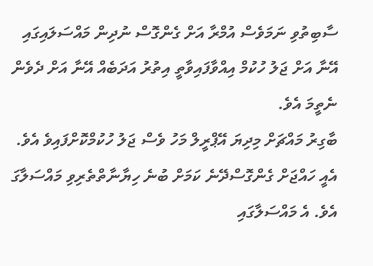ސާބިތުވި ނަމަވެސް އުމްރާ އަށް ގެންގޮސް ނުދިން މައްސަލައިގައި އޭނާ އަށް ޖަލު ހުކުމް އިއްވާފައިވާތީ އިތުރު އަދަބެއް އޭނާ އަށް ދެވެން ނެތީމަ އެވެ.
ބާގިރު މައްޗަށް މިދިޔަ އޭޕްރީލް މަހު ވެސް ޖަލު ހުކުމްކޮށްފައިވެ އެވެ. އެއީ ހައްޖަށް ގެންގޮސްދޭނެ ކަމަށް ބުނެ ހިޔާނާތްތެރިވި މައްސަލާގަ އެވެ. އެ މައްސަލާގައި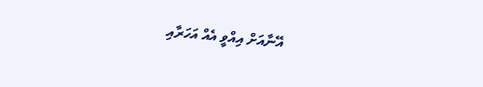އޭނާއަށް އިއްވީ އެއް އަހަރާއި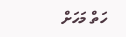ހަތް މަހަށް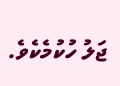ޖަލު ހުކުމެކެވެ.